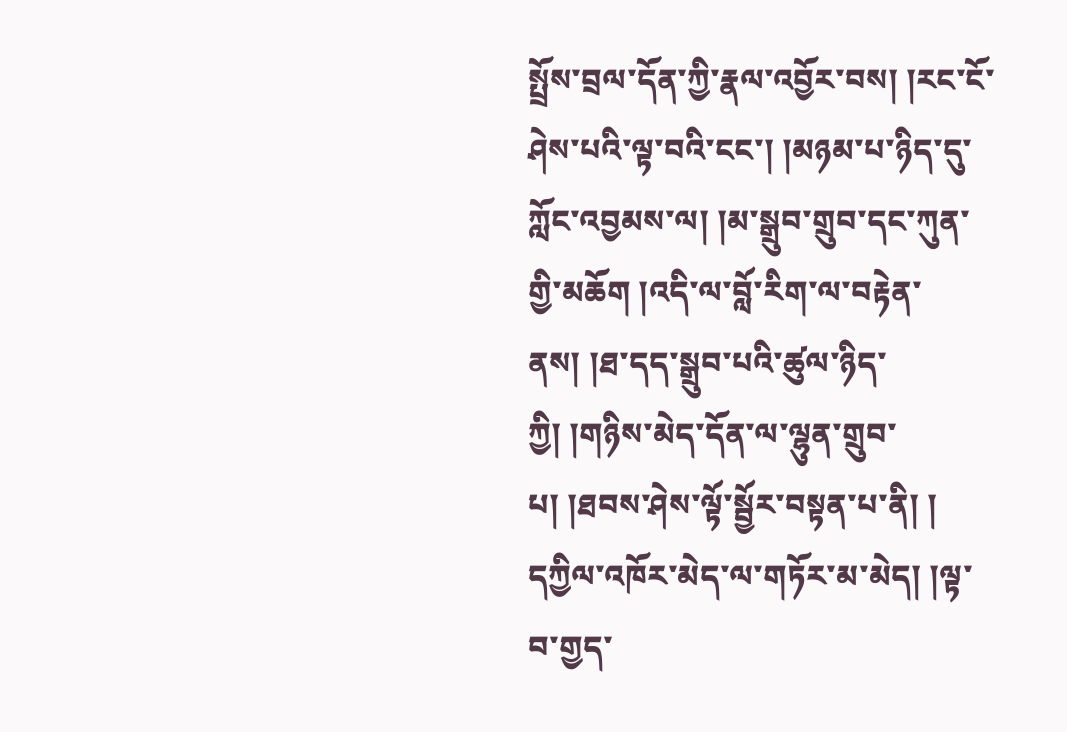སྤྲོས་བྲལ་དོན་ཀྱི་རྣལ་འབྱོར་བས། །རང་ངོ་ཤེས་པའི་ལྟ་བའི་ངང་། །མཉམ་པ་ཉིད་དུ་ཀློང་འབྱམས་ལ། །མ་སྒྲུབ་གྲུབ་དང་ཀུན་གྱི་མཆོག །འདི་ལ་བློ་རིག་ལ་བརྟེན་ནས། །ཐ་དད་སྒྲུབ་པའི་ཚུལ་ཉིད་ཀྱི། །གཉིས་མེད་དོན་ལ་ལྷུན་གྲུབ་པ། །ཐབས་ཤེས་ལྟོ་སྦྱོར་བསྟན་པ་ནི། ། དཀྱིལ་འཁོར་མེད་ལ་གཏོར་མ་མེད། །ལྟ་བ་གྱད་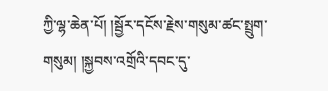ཀྱི་ལྷ་ཆེན་པོ། །སྦྱོར་དངོས་རྗེས་གསུམ་ཚང་སྤྲུག་གསུམ། །སྐྱབས་འགྲོའི་དབང་དུ་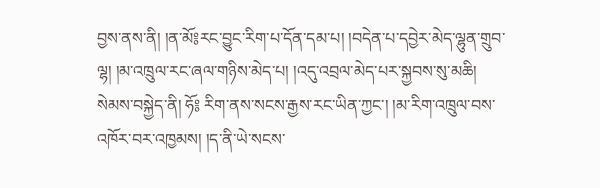བྱས་ནས་ནི། །ན་མོ༔རང་བྱུང་རིག་པ་དོན་དམ་པ། །བདེན་པ་དབྱེར་མེད་ལྷུན་གྲུབ་ལྷ། །མ་འཁྲུལ་རང་ཞལ་གཉིས་མེད་པ། །འདུ་འབྲལ་མེད་པར་སྐྱབས་སུ་མཆི། སེམས་བསྐྱེད་ནི། ཧོ༔ རིག་ནས་སངས་རྒྱས་རང་ཡིན་ཀྱང་། །མ་རིག་འཁྲུལ་བས་འཁོར་བར་འཁྱམས། །ད་ནི་ཡེ་སངས་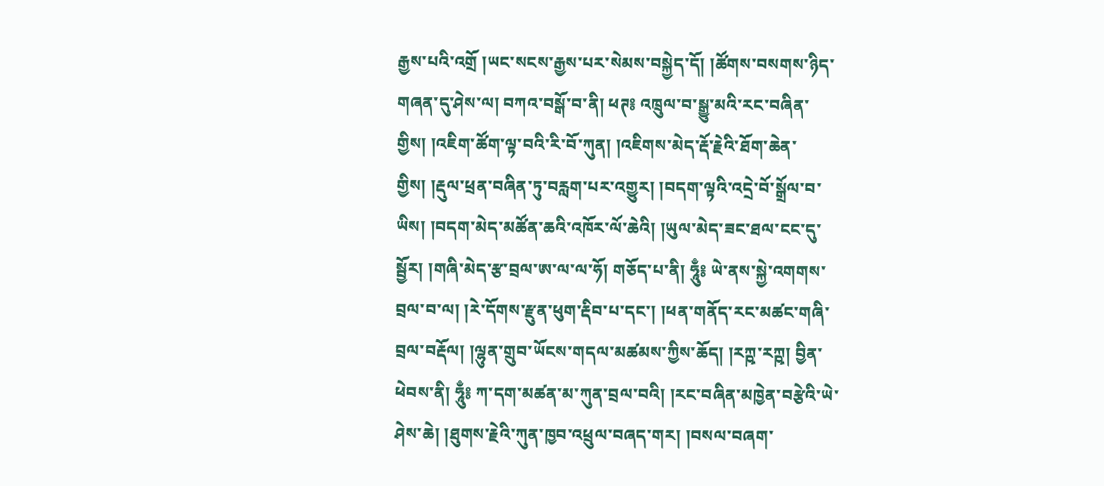རྒྱས་པའི་འགྲོ །ཡང་སངས་རྒྱས་པར་སེམས་བསྐྱེད་དོ། །ཚོགས་བསགས་ཉིད་གཞན་དུ་ཤེས་ལ། བཀའ་བསྒོ་བ་ནི། ཕཊ༔ འཁྲུལ་བ་སྒྱུ་མའི་རང་བཞིན་གྱིས། །འཇིག་ཚོག་ལྟ་བའི་རི་བོ་ཀུན། །འཇིགས་མེད་རྡོ་རྗེའི་ཐོག་ཆེན་གྱིས། །རྡུལ་ཕྲན་བཞིན་ཏུ་བརླག་པར་འགྱུར། །བདག་ལྟའི་འདྲེ་བོ་སྒྲོལ་བ་ཡིས། །བདག་མེད་མཚོན་ཆའི་འཁོར་ལོ་ཆེའི། །ཡུལ་མེད་ཟང་ཐལ་ངང་དུ་སྦྱོར། །གཞི་མེད་རྩ་བྲལ་ཨ་ལ་ལ་ཧོ། གཅོད་པ་ནི། ཧཱུྃ༔ ཡེ་ནས་སྐྱེ་འགགས་བྲལ་བ་ལ། །རེ་དོགས་རྫུན་ཕུག་རྡིབ་པ་དང་། །ཕན་གནོད་རང་མཚང་གཞི་བྲལ་བརྡོལ། །ལྷུན་གྲུབ་ཡོངས་གདལ་མཚམས་ཀྱིས་ཆོད། །རཀྵ་རཀྵ། བྱིན་ཕེབས་ནི། ཧཱུྃ༔ ཀ་དག་མཚན་མ་ཀུན་བྲལ་བའི། །རང་བཞིན་མཁྱེན་བརྩེའི་ཡེ་ཤེས་ཆེ། །ཐུགས་རྗེའི་ཀུན་ཁྱབ་འཕྲུལ་བཞད་གར། །བསལ་བཞག་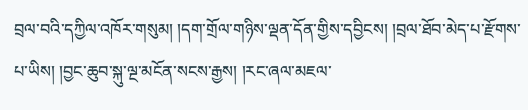བྲལ་བའི་དཀྱིལ་འཁོར་གསུམ། །དག་གྲོལ་གཉིས་ལྡན་དོན་གྱིས་དབྱིངས། །བྲལ་ཐོབ་མེད་པ་རྫོགས་པ་ཡིས། །བྱང་ཆུབ་སྐུ་ལྔ་མངོན་སངས་རྒྱས། །རང་ཞལ་མཇལ་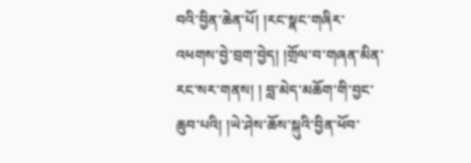བའི་བྱིན་ཆེན་པོ། །རང་སྣང་གཞིར་འཕགས་བྱེ་བྲག་བྱེད། །གྲོལ་བ་གཞན་མིན་རང་སར་གནས། ། བླ་མེད་མཆོག་གི་བྱང་ཆུབ་པའི། །ཡེ་ཤེས་ཆོས་སྐུའི་བྱིན་ཕོབ་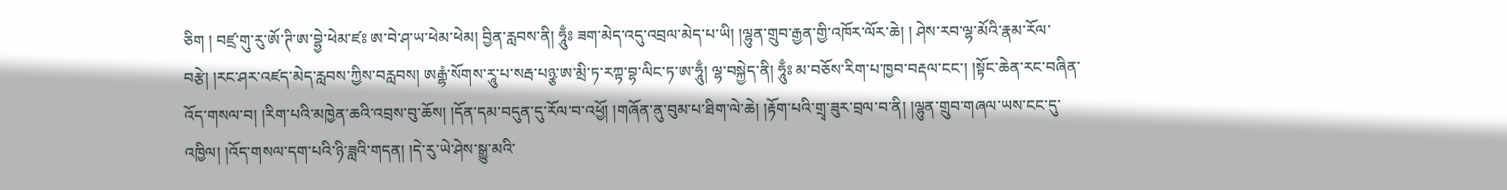ཅིག ། བཛྲ་གུ་རུ་ཨོ་ཊི་ཨ་བྷྱེ་ཕེམ་ཛཿ ཨ་བེ་ཤ་ཡ་ཕེམ་ཕེམ། བྱིན་རླབས་ནི། ཧཱུྃཿ ཟག་མེད་འདུ་འབྲལ་མེད་པ་ཡི། །ལྷུན་གྲུབ་རྒྱན་གྱི་འཁོར་ལོར་ཆེ། ། ཤེས་རབ་ལྷ་མོའི་རྣམ་རོལ་བརྩེ། །རང་ཤར་འཛད་མེད་རླབས་ཀྱིས་བརླབས། ཨརྒྷཾ་སོགས་རཱུ་པ་སརྦ་པཉྩ་ཨ་མྲི་ཏ་རཀྟ་བྷ་ལིང་ཏ་ཨ་ཧཱུྃ། ལྷ་བསྐྱེད་ནི། ཧཱུྃཿ མ་བཅོས་རིག་པ་ཁྱབ་བརྡལ་ངང་། །སྟོང་ཆེན་རང་བཞིན་འོད་གསལ་བ། །རིག་པའི་མཁྱེན་ཆའི་འབྲས་བུ་ཆོས། །དོན་དམ་བདུན་དུ་རོལ་བ་འཕྱོ། །གཞོན་ནུ་བུམ་པ་ཐིག་ལེ་ཆེ། །རྟོག་པའི་གྲྭ་ཟུར་བྲལ་བ་ནི། །ལྷུན་གྲུབ་གཞལ་ཡས་ངང་དུ་འཁྱིལ། །འོད་གསལ་དག་པའི་ཉི་ཟླའི་གདན། །དེ་རུ་ཡེ་ཤེས་སྒྱུ་མའི་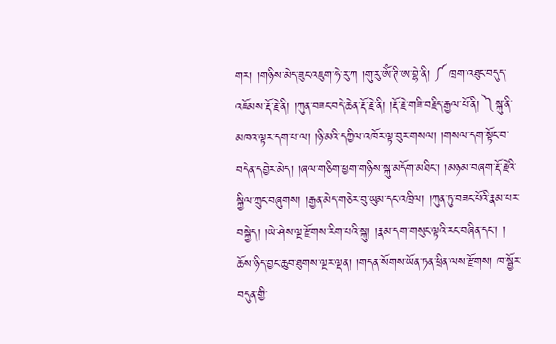གར། །གཉིས་མེད་ཟུང་འཇུག་ཧེ་རུ་ཀ །གུ་རུ་ཨོཾ་ཊི་ཨ་བྷེ་ནི། ༼ ཁྲག་འཐུང་བདུད་འཇོམས་རྡོ་རྗེ་ནི། །ཀུན་བཟང་བདེ་ཆེན་རྡོ་རྗེ་ནི། །རྡོ་རྗེ་གཟི་བརྗིད་རྒྱལ་པོ་ནི། ༽སྐུ་ནི་མཁའ་ལྟར་དག་པ་ལ། །ཉི་མའི་དཀྱིལ་འཁོར་ལྟ་བུར་གསལ། །གསལ་དག་སྟོང་བ་བདེན་དབྱེར་མེད། །ཞལ་གཅིག་ཕྱག་གཉིས་སྐུ་མདོག་མཐིང་། །མཉམ་བཞག་རྡོ་རྗེའི་སྐྱིལ་ཀྲུང་བཞུགས། །རྒྱན་མེད་གཅེར་བུ་ཡུམ་དང་འཁྲིལ། །ཀུན་ཏུ་བཟང་པོའི་རྣམ་པར་བསྐྱེད། །ཡེ་ཤེས་ལྔ་རྫོགས་རིག་པའི་སྐུ། །རྣམ་དག་གསུང་ལྟའི་རང་བཞིན་དང་། ། ཆོས་ཉིད་བྱང་ཆུབ་ཐུགས་ལྔར་ལྡན། །གདན་སོགས་ཡོན་ཏན་ཕྲིན་ལས་རྫོགས། ཁ་སྦྱོར་བདུན་གྱི་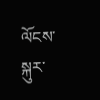ལོངས་སྐུར་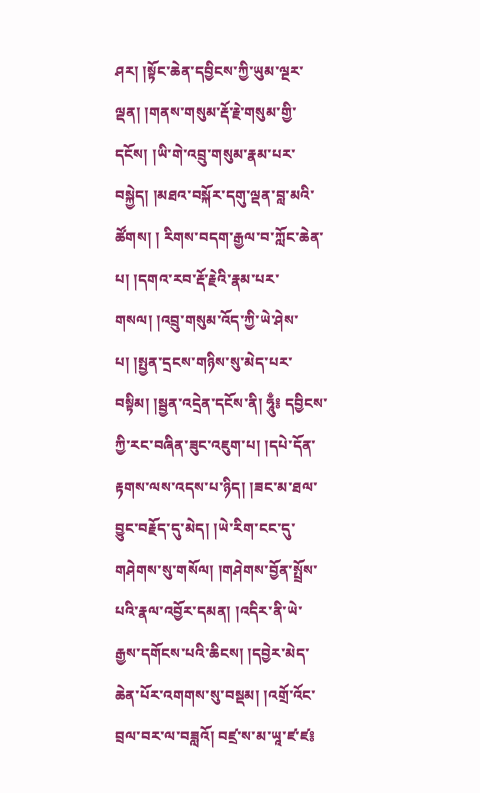ཤར། །སྟོང་ཆེན་དབྱིངས་ཀྱི་ཡུམ་ལྔར་ལྡན། །གནས་གསུམ་རྡོ་རྗེ་གསུམ་གྱི་དངོས། །ཡི་གེ་འབྲུ་གསུམ་རྣམ་པར་བསྐྱེད། །མཐའ་བསྐོར་དགུ་ལྡན་བླ་མའི་ཚོགས། ། རིགས་བདག་རྒྱལ་བ་ཀློང་ཆེན་པ། །དགའ་རབ་རྡོ་རྗེའི་རྣམ་པར་གསལ། །འབྲུ་གསུམ་འོད་ཀྱི་ཡེ་ཤེས་པ། །སྤྱན་དྲངས་གཉིས་སུ་མེད་པར་བསྟིམ། །སྦྱན་འདྲེན་དངོས་ནི། ཧཱུྃ༔ དབྱིངས་ཀྱི་རང་བཞིན་ཟུང་འཇུག་པ། །དཔེ་དོན་རྟགས་ལས་འདས་པ་ཉིད། །ཟང་མ་ཐལ་བྱུང་བརྗོད་དུ་མེད། །ཡེ་རིག་ངང་དུ་གཤེགས་སུ་གསོལ། །གཤེགས་བྱོན་སྤྲོས་པའི་རྣལ་འབྱོར་དམན། །འདིར་ནི་ཡེ་རྒྱས་དགོངས་པའི་ཆིངས། །དབྱེར་མེད་ཆེན་པོར་འགགས་སུ་བསྡམ། །འགྲོ་འོང་བྲལ་བར་ལ་བཟླའོ། བཛྲ་ས་མ་ཡཱ་ཛ་ཛ༔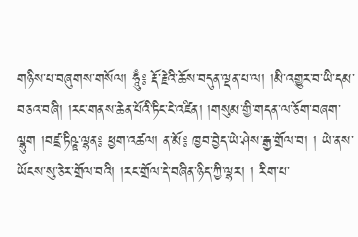གཉིས་པ་བཞུགས་གསོལ། ཧཱུྃ༔ རྡོ་རྗེའི་ཆོས་བདུན་ལྡན་པ་ལ། །མི་འགྱུར་བ་ཡི་དམ་བཅའ་བཞི། །རང་གནས་ཆེན་པོའི་ཏིང་ངེ་འཛིན། །གསུམ་གྱི་གདན་ལ་ཅོག་བཞག་ལྷུག །བཛྲ་ཏིཥྛ་ལྷན༔ ཕྱག་འཚལ། ན་མོ༔ ཁྱབ་བྱེད་ཡེ་ཤེས་རྒྱ་གྲོལ་བ། ། ཡེ་ནས་ཡོངས་སུ་ཅེར་གྲོལ་བའི། །རང་གྲོལ་དེ་བཞིན་ཉིད་ཀྱི་ལྷར། ། རིག་པ་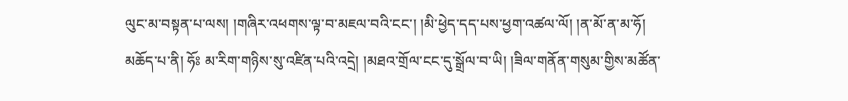ལུང་མ་བསྟན་པ་ལས། །གཞིར་འཕགས་ལྟ་བ་མཇལ་བའི་ངང་། །མི་ཕྱེད་དད་པས་ཕྱག་འཚལ་ལོ། །ན་མོ་ན་མ་ཧོ། མཆོད་པ་ནི། ཧོཿ མ་རིག་གཉིས་སུ་འཛིན་པའི་འདྲེ། །མཐའ་གྲོལ་ངང་དུ་སྒྲོལ་བ་ཡི། །ཟིལ་གནོན་གསུམ་གྱིས་མཚོན་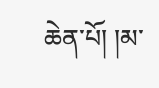ཆེན་པོ། །མ་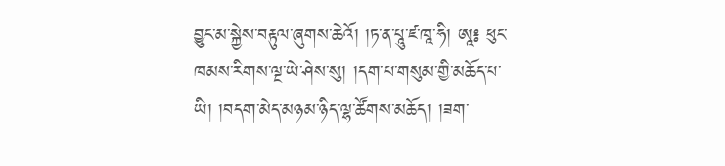བྱུང་མ་སྐྱེས་བརྟུལ་ཞུགས་ཆེའོ། །ཏ་ན་པཱུ་ཛ་ཁཱ་ཧི། ཨཱ༔ ཕུང་ཁམས་རིགས་ལྔ་ཡེ་ཤེས་སུ། །དག་པ་གསུམ་གྱི་མཆོད་པ་ཡི། །བདག་མེད་མཉམ་ཉིད་ལྷ་ཚོགས་མཆོད། །ཟག་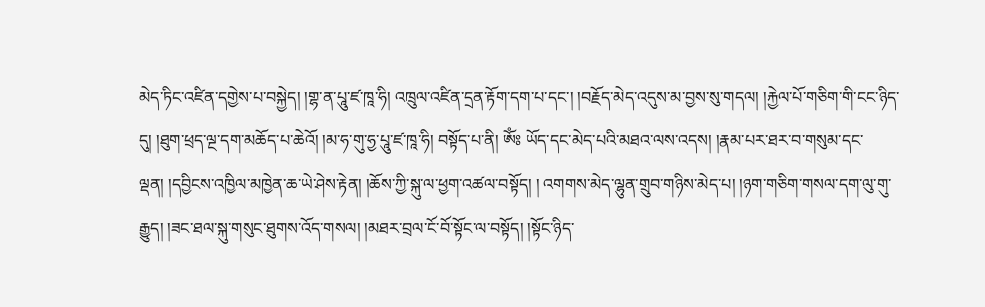མེད་ཏིང་འཛིན་དགྱེས་པ་བསྐྱེད། །གྷ་ན་པཱུ་ཛ་ཁཱ་ཧི། འཁྲུལ་འཛིན་དྲན་རྟོག་དག་པ་དང་། །བརྗོད་མེད་འདུས་མ་བྱས་སུ་གདལ། །རྐྱེལ་པོ་གཅིག་གི་ངང་ཉིད་དུ། །ཐུག་ཕྲད་ལྔ་དག་མཆོད་པ་ཆེའོ། །མ་ཧ་གུ་ཧྱ་པཱུ་ཛ་ཁཱ་ཧི། བསྟོད་པ་ནི། ཨོཾཿ ཡོད་དང་མེད་པའི་མཐའ་ལས་འདས། །རྣམ་པར་ཐར་བ་གསུམ་དང་ལྡན། །དབྱིངས་འཁྱིལ་མཁྱེན་ཆ་ཡེ་ཤེས་རྟེན། །ཆོས་ཀྱི་སྐུ་ལ་ཕྱག་འཚལ་བསྟོད། ། འགགས་མེད་ལྷུན་གྲུབ་གཉིས་མེད་པ། །ཉག་གཅིག་གསལ་དག་ལུ་གུ་རྒྱུད། །ཟང་ཐལ་སྐུ་གསུང་ཐུགས་འོད་གསལ། །མཐར་བྲལ་ངོ་བོ་སྟོང་ལ་བསྟོད། །སྟོང་ཉིད་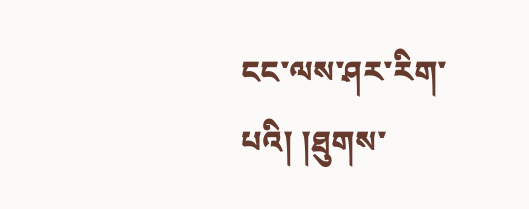ངང་ལས་ཤར་རིག་པའི། །ཐུགས་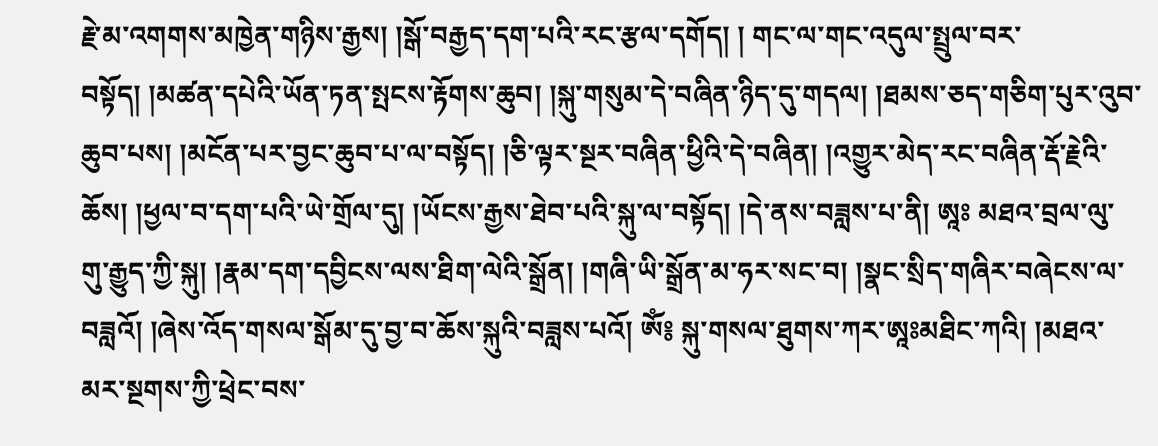རྗེ་མ་འགགས་མཁྱེན་གཉིས་རྒྱས། །སྒོ་བརྒྱད་དག་པའི་རང་རྩལ་དགོད། ། གང་ལ་གང་འདུལ་སྤྲུལ་བར་བསྟོད། །མཚན་དཔེའི་ཡོན་ཏན་སྤངས་རྟོགས་ཆུབ། །སྐུ་གསུམ་དེ་བཞིན་ཉིད་དུ་གདལ། །ཐམས་ཅད་གཅིག་པུར་འུབ་ཆུབ་པས། །མངོན་པར་བྱང་ཆུབ་པ་ལ་བསྟོད། །ཅི་ལྟར་སྔར་བཞིན་ཕྱིའི་དེ་བཞིན། །འགྱུར་མེད་རང་བཞིན་རྡོ་རྗེའི་ཆོས། །ཕྱལ་བ་དག་པའི་ཡེ་གྲོལ་དུ། །ཡོངས་རྒྱས་ཐེབ་པའི་སྐུ་ལ་བསྟོད། །དེ་ནས་བཟླས་པ་ནི། ཨཱཿ མཐའ་བྲལ་ལུ་གུ་རྒྱུད་ཀྱི་སྐུ། །རྣམ་དག་དབྱིངས་ལས་ཐིག་ལེའི་སྒྲོན། །གཞི་ཡི་སྒྲོན་མ་ཧར་སང་བ། །སྣང་སྲིད་གཞིར་བཞེངས་ལ་བཟླའོ། །ཞེས་འོད་གསལ་སྒོམ་དུ་བྱ་བ་ཆོས་སྐུའི་བཟླས་པའོ། ཨོཾ༔ སྐུ་གསལ་ཐུགས་ཀར་ཨཱཿམཐིང་ཀའི། །མཐའ་མར་སྔགས་ཀྱི་ཕྲེང་བས་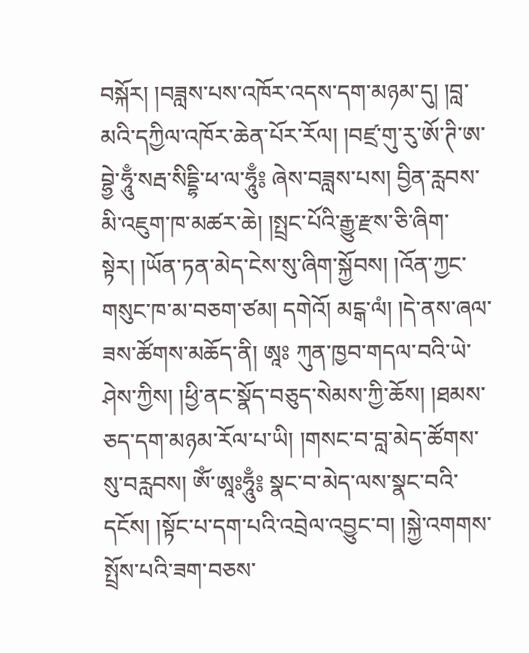བསྐོར། །བཟླས་པས་འཁོར་འདས་དག་མཉམ་དུ། །བླ་མའི་དཀྱིལ་འཁོར་ཆེན་པོར་རོལ། །བཛྲ་གུ་རུ་ཨོ་ཊི་ཨ་བྷྱེ་ཧཱུྃ་སརྦ་སིདྡྷི་ཕ་ལ་ཧཱུྃ༔ ཞེས་བཟླས་པས། བྱིན་རླབས་མི་འཇུག་ཁ་མཚར་ཆེ། །སྤྲང་པོའི་རྒྱུ་རྫས་ཅི་ཞིག་སྟེར། །ཡོན་ཏན་མེད་ངེས་སུ་ཞིག་སྐྱོབས། །འོན་ཀྱང་གསུང་ཁ་མ་བཅག་ཙམ། དགེའོ། མངྒ་ལཾ། །དེ་ནས་ཞལ་ཟས་ཚོགས་མཆོད་ནི། ཨཱཿ ཀུན་ཁྱབ་གདལ་བའི་ཡེ་ཤེས་ཀྱིས། །ཕྱི་ནང་སྣོད་བཅུད་སེམས་ཀྱི་ཆོས། །ཐམས་ཅད་དག་མཉམ་རོལ་པ་ཡི། །གསང་བ་བླ་མེད་ཚོགས་སུ་བརླབས། ཨོཾ་ཨཱཿཧཱུྃ༔ སྣང་བ་མེད་ལས་སྣང་བའི་དངོས། །སྟོང་པ་དག་པའི་འབྲེལ་འབྱུང་བ། །སྐྱེ་འགགས་སྤྲོས་པའི་ཟག་བཅས་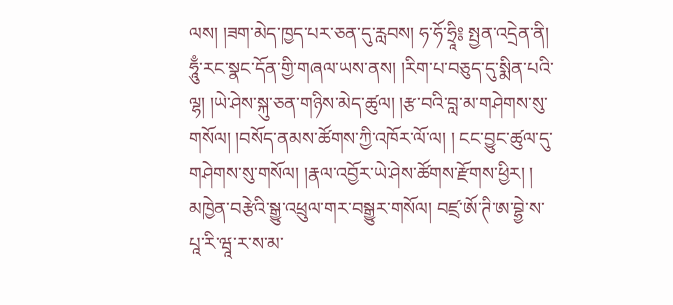ལས། །ཟག་མེད་ཁྱད་པར་ཅན་དུ་རླབས། ཧ་ཧོ་ཧྲཱི༔ སྤྱན་འདྲེན་ནི། ཧཱུྃ་རང་སྣང་དོན་གྱི་གཞལ་ཡས་ནས། །རིག་པ་བཅུད་དུ་སྨིན་པའི་ལྷ། །ཡེ་ཤེས་སྐུ་ཅན་གཉིས་མེད་ཚུལ། །རྩ་བའི་བླ་མ་གཤེགས་སུ་གསོལ། །བསོད་ནམས་ཚོགས་ཀྱི་འཁོར་ལོ་ལ། ། ངང་བྱུང་ཚུལ་དུ་གཤེགས་སུ་གསོལ། །རྣལ་འབྱོར་ཡེ་ཤེས་ཚོགས་རྫོགས་ཕྱིར། ། མཁྱེན་བརྩེའི་སྒྱུ་འཕྲུལ་གར་བསྒྱུར་གསོལ། བཛྲ་ཨོ་ཊི་ཨ་བྷྱེ་ས་པཱ་རི་ཝཱ་ར་ས་མ་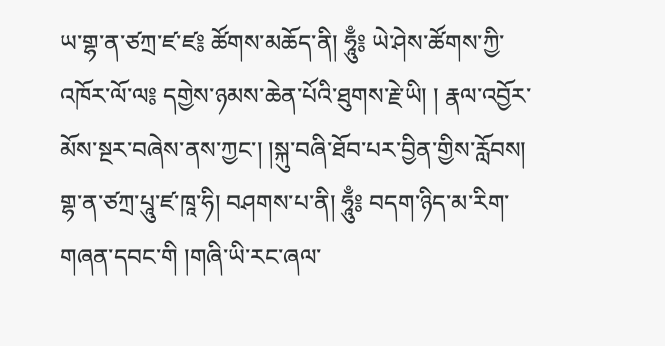ཡ་གྷ་ན་ཙཀྲ་ཛ་ཛ༔ ཚོགས་མཆོད་ནི། ཧཱུྃ༔ ཡེ་ཤེས་ཚོགས་ཀྱི་འཁོར་ལོ་ལ༔ དགྱེས་ཉམས་ཆེན་པོའི་ཐུགས་རྗེ་ཡི། ། རྣལ་འབྱོར་མོས་སྔར་བཞེས་ནས་ཀྱང་། །སྐུ་བཞི་ཐོབ་པར་བྱིན་གྱིས་རློབས། གྷ་ན་ཙཀྲ་པཱུ་ཛ་ཁཱ་ཧི། བཤགས་པ་ནི། ཧཱུྃ༔ བདག་ཉིད་མ་རིག་གཞན་དབང་གི །གཞི་ཡི་རང་ཞལ་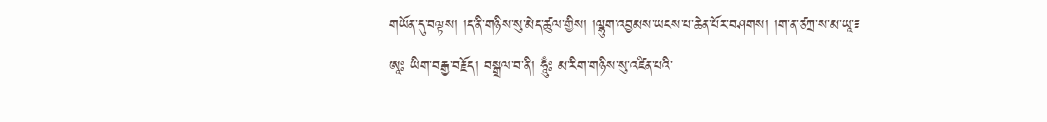གཡོན་དུ་བལྟས། །ད་ནི་གཉིས་སུ་མེད་ཚུལ་གྱིས། །ལྷུག་འབྱམས་ཡངས་པ་ཆེན་པོར་བཤགས། །ག་ན་ཙཀྲ་ས་མ་ཡཱ་༴ ཨཱཿ ཡིག་བརྒྱ་བརྗོད། བསྒྲལ་བ་ནི། ཧཱུྃཿ མ་རིག་གཉིས་སུ་འཛིན་པའི་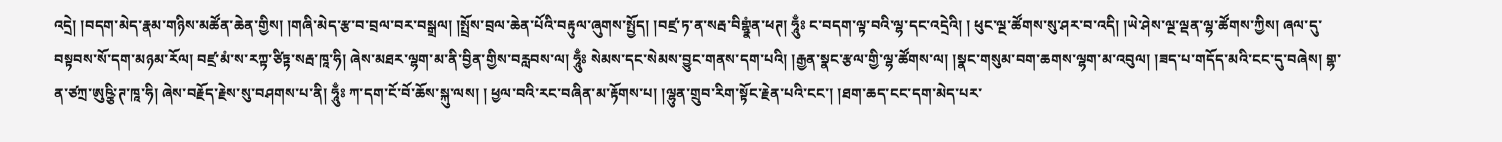འདྲེ། །བདག་མེད་རྣམ་གཉིས་མཚོན་ཆེན་གྱིས། །གཞི་མེད་རྩ་བ་བྲལ་བར་བསྒྲལ། །སྤྲོས་བྲལ་ཆེན་པོའི་བརྟུལ་ཞུགས་སྤྱོད། །བཛྲ་ཏ་ན་སརྦ་བིགྷྣཾན་ཕཊ། ཧཱུྃཿ ང་བདག་ལྟ་བའི་ལྷ་དང་འདྲེའི། ། ཕུང་ལྔ་ཚོགས་སུ་ཤར་བ་འདི། །ཡེ་ཤེས་ལྔ་ལྡན་ལྷ་ཚོགས་ཀྱིས། ཞལ་དུ་བསྟབས་སོ་དག་མཉམ་རོལ། བཛྲ་མཾ་ས་རཀྟ་ཙིཏྟ་སརྦ་ཁཱ་ཧི། ཞེས་མཐར་ལྷག་མ་ནི་བྱིན་གྱིས་བརླབས་ལ། ཧཱུྃཿ སེམས་དང་སེམས་བྱུང་གནས་དག་པའི། །རྒྱན་སྣང་རྩལ་གྱི་ལྷ་ཚོགས་ལ། །སྣང་གསུམ་བག་ཆགས་ལྷག་མ་འབུལ། །ཟད་པ་གདོད་མའི་ངང་དུ་བཞེས། གྷ་ན་ཙཀྲ་ཨུཥྩི་ཊ་ཁཱ་ཧི། ཞེས་བརྗོད་རྗེས་སུ་བཤགས་པ་ནི། ཧཱུྃཿ ཀ་དག་ངོ་བོ་ཆོས་སྐུ་ལས། ། ཕྱལ་བའི་རང་བཞིན་མ་རྟོགས་པ། །ལྷུན་གྲུབ་རིག་སྟོང་རྗེན་པའི་ངང་། །ཐག་ཆད་ངང་དག་མེད་པར་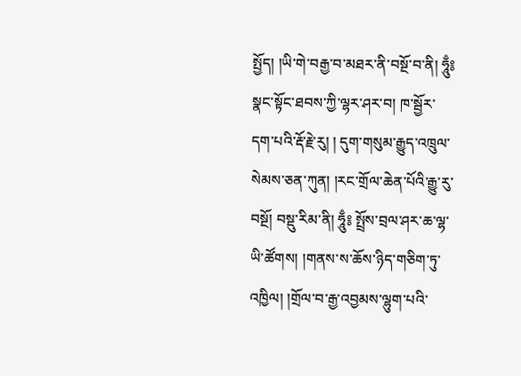སྤྱོད། །ཡི་གེ་བརྒྱ་བ་མཐར་ནི་བསྔོ་བ་ནི། ཧཱུྃ༔ སྣང་སྟོང་ཐབས་ཀྱི་ལྷར་ཤར་བ། ཁ་སྦྱོར་དག་པའི་རྡོ་རྗེ་རུ། ། དུག་གསུམ་རྒྱུད་འཁྲུལ་སེམས་ཅན་ཀུན། །རང་གྲོལ་ཆེན་པོའི་རྒྱུ་རུ་བསྔོ། བསྡུ་རིམ་ནི། ཧཱུྃ༔ སྤྲོས་བྲལ་ཤར་ཆ་ལྷ་ཡི་ཚོགས། །གནས་ས་ཆོས་ཉིད་གཅིག་ཏུ་འཁྱིལ། །གྲོལ་བ་རྒྱ་འབྱམས་ལྷུག་པའི་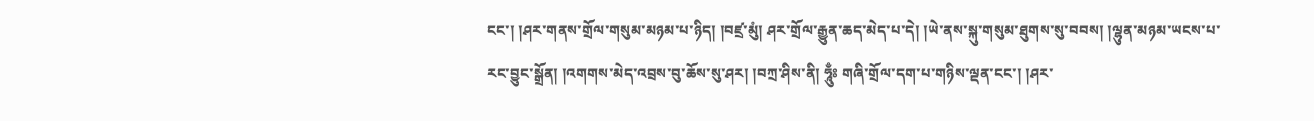ངང་། །ཤར་གནས་གྲོལ་གསུམ་མཉམ་པ་ཉིད། །བཛྲ་མུཾ། ཤར་གྲོལ་རྒྱུན་ཆད་མེད་པ་དེ། །ཡེ་ནས་སྐུ་གསུམ་ཐུགས་སུ་བབས། །ལྷུན་མཉམ་ཡངས་པ་རང་བྱུང་སྒྲོན། །འགགས་མེད་འབྲས་བུ་ཆོས་སུ་ཤར། །བཀྲ་ཤིས་ནི། ཧཱུྃཿ གཞི་གྲོལ་དག་པ་གཉིས་ལྡན་ངང་། །ཤར་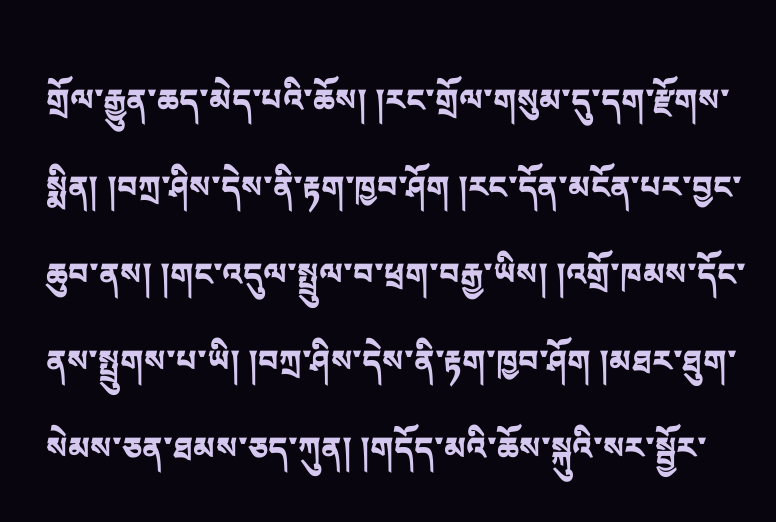གྲོལ་རྒྱུན་ཆད་མེད་པའི་ཆོས། །རང་གྲོལ་གསུམ་དུ་དག་རྫོགས་སྨིན། །བཀྲ་ཤིས་དེས་ནི་རྟག་ཁྱབ་ཤོག །རང་དོན་མངོན་པར་བྱང་ཆུབ་ནས། །གང་འདུལ་སྤྲུལ་བ་ཕྲག་བརྒྱ་ཡིས། །འགྲོ་ཁམས་དོང་ནས་སྤྲུགས་པ་ཡི། །བཀྲ་ཤིས་དེས་ནི་རྟག་ཁྱབ་ཤོག །མཐར་ཐུག་སེམས་ཅན་ཐམས་ཅད་ཀུན། །གདོད་མའི་ཆོས་སྐུའི་སར་སྦྱོར་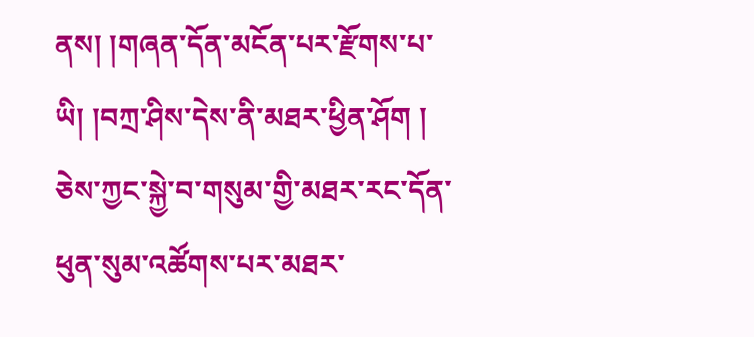ནས། །གཞན་དོན་མངོན་པར་རྫོགས་པ་ཡི། །བཀྲ་ཤིས་དེས་ནི་མཐར་ཕྱིན་ཤོག །
ཅེས་ཀྱང་སྐྱེ་བ་གསུམ་གྱི་མཐར་རང་དོན་ཕུན་སུམ་འཚོགས་པར་མཐར་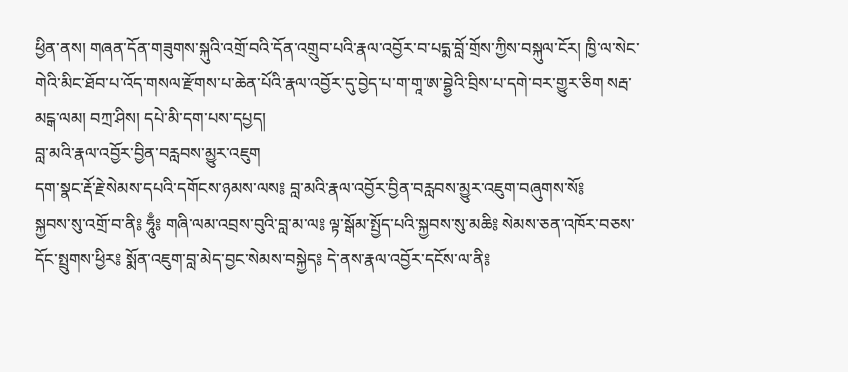ཕྱིན་ནས། གཞན་དོན་གཟུགས་སྐུའི་འགྲོ་བའི་དོན་འགྲུབ་པའི་རྣལ་འབྱོར་བ་པདྨ་བློ་གྲོས་ཀྱིས་བསྐུལ་ངོར། ཁྱི་ལ་སེང་གེའི་མིང་ཐོབ་པ་འོད་གསལ་རྫོགས་པ་ཆེན་པོའི་རྣལ་འབྱོར་དུ་བྱེད་པ་ག་གཱ་ཨ་བྷྱེའི་བྲིས་པ་དགེ་བར་གྱུར་ཅིག སརྦ་མངྒ་ལམ། བཀྲ་ཤིས། དཔེ་མི་དག་པས་དཔྱད།
བླ་མའི་རྣལ་འབྱོར་བྱིན་བརླབས་མྱུར་འཇུག
དག་སྣང་རྡོ་རྗེ་སེམས་དཔའི་དགོངས་ཉམས་ལས༔ བླ་མའི་རྣལ་འབྱོར་བྱིན་བརླབས་མྱུར་འཇུག་བཞུགས་སོ༔
སྐྱབས་སུ་འགྲོ་བ་ནི༔ ཧཱུྃ༔ གཞི་ལམ་འབྲས་བུའི་བླ་མ་ལ༔ ལྟ་སྒོམ་སྤྱོད་པའི་སྐྱབས་སུ་མཆི༔ སེམས་ཅན་འཁོར་བཅས་དོང་སྤྲུགས་ཕྱིར༔ སྨོན་འཇུག་བླ་མེད་བྱང་སེམས་བསྐྱེད༔ དེ་ནས་རྣལ་འབྱོར་དངོས་ལ་ནི༔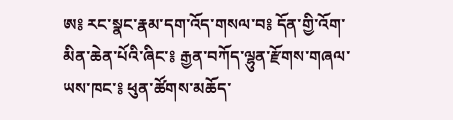ཨ༔ རང་སྣང་རྣམ་དག་འོད་གསལ་བ༔ དོན་གྱི་འོག་མིན་ཆེན་པོའི་ཞིང་༔ རྒྱན་བཀོད་ལྷུན་རྫོགས་གཞལ་ཡས་ཁང་༔ ཕུན་ཚོགས་མཆོད་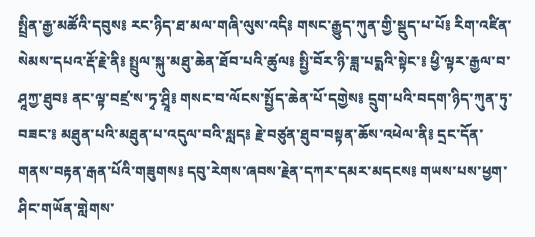སྤྲིན་རྒྱ་མཚོའི་དབུས༔ རང་ཉིད་ཐ་མལ་གཞི་ལུས་འདི༔ གསང་རྒྱུད་ཀུན་གྱི་སྡུད་པ་པོ༔ རིག་འཛིན་སེམས་དཔའ་རྡོ་རྗེ་ནི༔ སྤྲུལ་སྐུ་མཐུ་ཆེན་ཐོབ་པའི་ཚུལ༔ སྤྱི་བོར་ཉི་ཟླ་པདྨའི་སྟེང་༔ ཕྱི་ལྟར་རྒྱལ་བ་ཤཱཀྱ་ཐུབ༔ ནང་ལྟ་བཛྲ་ས་ཏྭ་ཤྲཱི༔ གསང་བ་ལོངས་སྤྱོད་ཆེན་པོ་དགྱེས༔ དྲུག་པའི་བདག་ཉིད་ཀུན་ཏུ་བཟང་༔ མཐུན་པའི་མཐུན་པ་འདུལ་བའི་སླད༔ རྗེ་བཙུན་ཐུབ་བསྟན་ཆོས་འཕེལ་ནི༔ དྲང་དོན་གནས་བརྟན་རྒན་པོའི་གཟུགས༔ དབུ་རེགས་ཞབས་རྗེན་དཀར་དམར་མདངས༔ གཡས་པས་ཕྱག་ཤིང་གཡོན་གླེགས་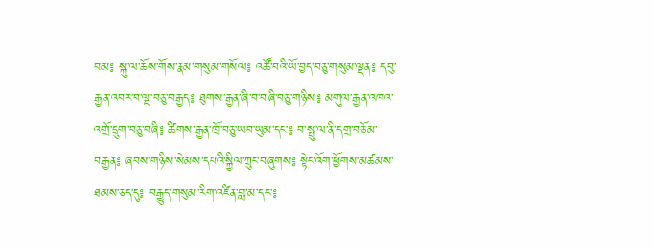བམ༔ སྐུ་ལ་ཆོས་གོས་རྣམ་གསུམ་གསོལ༔ འཚོ་བའི་ཡོ་བྱད་བཅུ་གསུམ་ལྡན༔ དབུ་རྒྱན་འབར་བ་ལྔ་བཅུ་བརྒྱད༔ ཐུགས་རྒྱན་ཞི་བ་བཞི་བཅུ་གཉིས༔ མགུལ་རྒྱན་འཁའ་འགྲོ་དྲུག་བཅུ་བཞི༔ ཚིགས་རྒྱན་ཁྲོ་བཅུ་ཡབ་ཡུམ་དང་༔ བ་སྤུ་ལ་ནི་དགྲ་བཅོམ་བརྒྱན༔ ཞབས་གཉིས་སེམས་དཔའི་སྐྱིལ་ཀྲུང་བཞུགས༔ སྟེང་འོག་ཕྱོགས་མཚམས་ཐམས་ཅད་དུ༔ བརྒྱུད་གསུམ་རིག་འཛིན་བླ་མ་དང་༔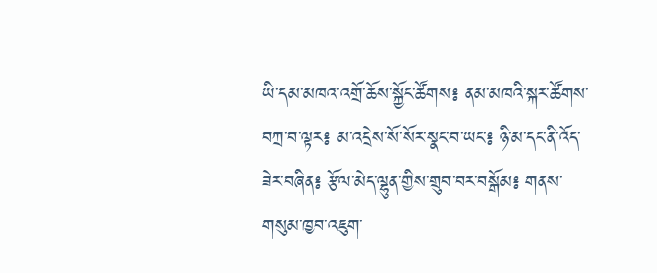ཡི་དམ་མཁའ་འགྲོ་ཆོས་སྐྱོང་ཚོགས༔ ནམ་མཁའི་སྐར་ཚོགས་བཀྲ་བ་ལྟར༔ མ་འདྲེས་སོ་སོར་སྣང་བ་ཡང་༔ ཉི་མ་དང་ནི་འོད་ཟེར་བཞིན༔ རྩོལ་མེད་ལྷུན་གྱིས་གྲུབ་བར་བསྒོམ༔ གནས་གསུམ་ཁྱབ་འཇུག་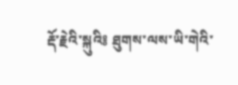རྡོ་རྗེའི་སྐུའི༔ ཐུགས་ལས་ཡི་གེའི་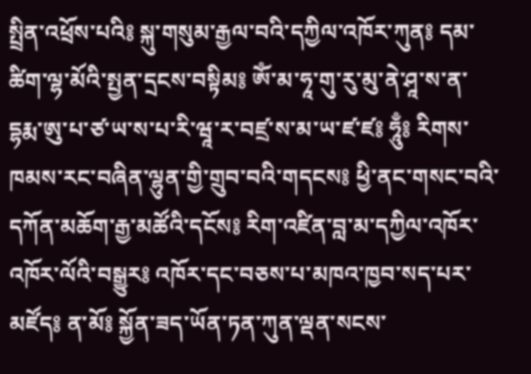སྤྲིན་འཕྲོས་པའི༔ སྐུ་གསུམ་རྒྱལ་བའི་དཀྱིལ་འཁོར་ཀུན༔ དམ་ཚིག་ལྷ་མོའི་སྤྱན་དྲངས་བསྟིམ༔ ཨོཾ་མ་ཧཱ་གུ་རུ་མུ་ནེ་ཤཱ་ས་ན་དྷརྨ་ཨུ་པ་ཙ་ཡ་ས་པ་རི་ཝཱ་ར་བཛྲ་ས་མ་ཡ་ཛ་ཛ༔ ཧཱུྃ༔ རིགས་ཁམས་རང་བཞིན་ལྷུན་གྱི་གྲུབ་བའི་གདངས༔ ཕྱི་ནང་གསང་བའི་དཀོན་མཆོག་རྒྱ་མཚོའི་དངོས༔ རིག་འཛིན་བླ་མ་དཀྱིལ་འཁོར་འཁོར་ལོའི་བསྒྱུར༔ འཁོར་དང་བཅས་པ་མཁའ་ཁྱབ་སད་པར་མཛོད༔ ན་མོ༔ སྐྱོན་ཟད་ཡོན་ཏན་ཀུན་ལྡན་སངས་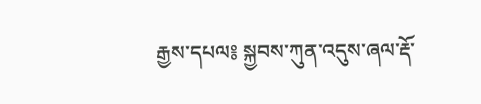རྒྱས་དཔལ༔ སྐྱབས་ཀུན་འདུས་ཞལ་རྡོ་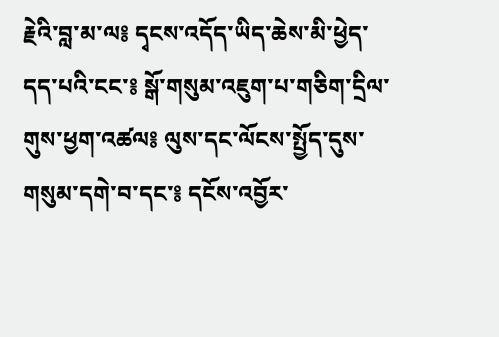རྗེའི་བླ་མ་ལ༔ དྭངས་འདོད་ཡིད་ཆེས་མི་ཕྱེད་དད་པའི་ངང་༔ སྒོ་གསུམ་འཇུག་པ་གཅིག་དྲིལ་གུས་ཕྱག་འཚལ༔ ལུས་དང་ལོངས་སྤྱོད་དུས་གསུམ་དགེ་བ་དང་༔ དངོས་འབྱོར་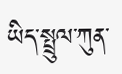ཡིད་སྤྲུལ་ཀུན་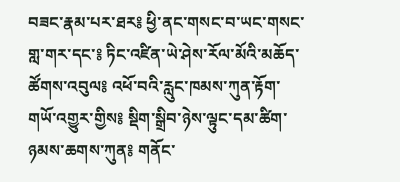བཟང་རྣམ་པར་ཐར༔ ཕྱི་ནང་གསང་བ་ཡང་གསང་གླ་གར་དང་༔ ཏིང་འཛིན་ཡེ་ཤེས་རོལ་མོའི་མཆོད་ཚོགས་འབུལ༔ འཕོ་བའི་རླུང་ཁམས་ཀུན་རྟོག་གཡོ་འགྱུར་གྱིས༔ སྡིག་སྒྲིབ་ཉེས་ལྟུང་དམ་ཚིག་ཉམས་ཆགས་ཀུན༔ གནོང་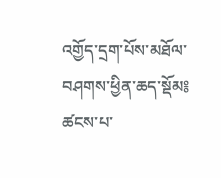འགྱོད་དྲག་པོས་མཐོལ་བཤགས་ཕྱིན་ཆད་སྡོམ༔ ཚངས་པ་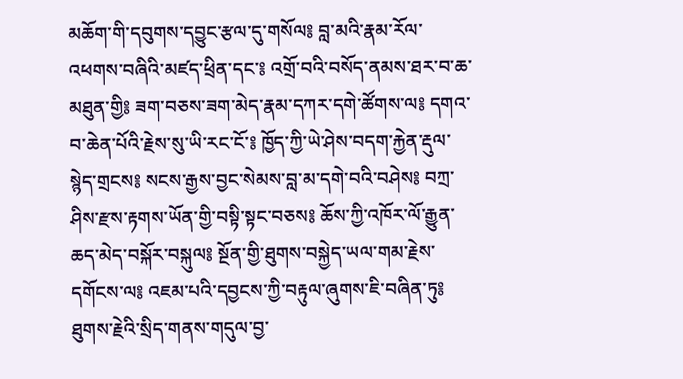མཆོག་གི་དབུགས་དབྱུང་རྩལ་དུ་གསོལ༔ བླ་མའི་རྣམ་རོལ་འཕགས་བཞིའི་མཛད་ཕྲིན་དང་༔ འགྲོ་བའི་བསོད་ནམས་ཐར་བ་ཆ་མཐུན་གྱི༔ ཟག་བཅས་ཟག་མེད་རྣམ་དཀར་དགེ་ཚོགས་ལ༔ དགའ་བ་ཆེན་པོའི་རྗེས་སུ་ཡི་རང་ངོ་༔ ཁྱོད་ཀྱི་ཡེ་ཤེས་བདག་རྐྱེན་རྡུལ་སྙེད་གྲངས༔ སངས་རྒྱས་བྱང་སེམས་བླ་མ་དགེ་བའི་བཤེས༔ བཀྲ་ཤིས་རྫས་རྟགས་ཡོན་གྱི་བསྟི་སྟང་བཅས༔ ཆོས་ཀྱི་འཁོར་ལོ་རྒྱུན་ཆད་མེད་བསྐོར་བསྐུལ༔ སྔོན་གྱི་ཐུགས་བསྐྱེད་ཡལ་གམ་རྗེས་དགོངས་ལ༔ འཇམ་པའི་དབྱངས་ཀྱི་བརྟུལ་ཞུགས་ཇི་བཞིན་ཏུ༔ ཐུགས་རྗེའི་སྲིད་གནས་གདུལ་བྱ་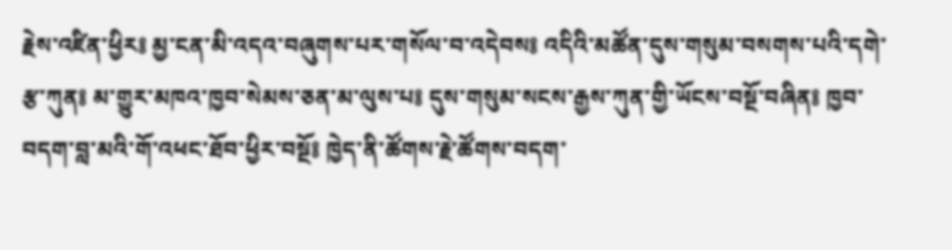རྗེས་འཛིན་ཕྱིར༔ མྱ་ངན་མི་འདའ་བཞུགས་པར་གསོལ་བ་འདེབས༔ འདིའི་མཚོན་དུས་གསུམ་བསགས་པའི་དགེ་རྩ་ཀུན༔ མ་གྱུར་མཁའ་ཁྱབ་སེམས་ཅན་མ་ལུས་པ༔ དུས་གསུམ་སངས་རྒྱས་ཀུན་གྱི་ཡོངས་བསྔོ་བཞིན༔ ཁྱབ་བདག་བླ་མའི་གོ་འཕང་ཐོབ་ཕྱིར་བསྔོ༔ ཁྱེད་ནི་ཚོགས་རྗེ་ཚོགས་བདག་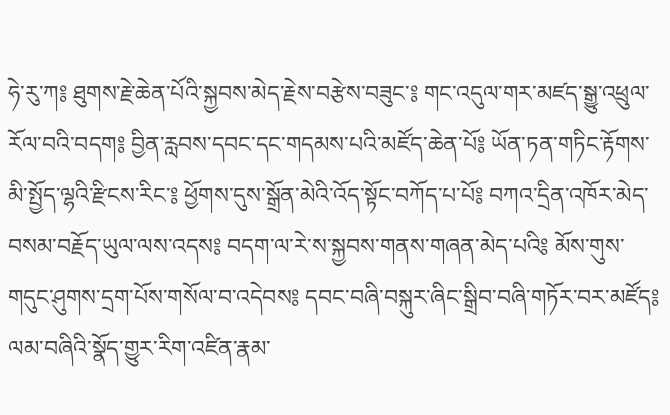ཧེ་རུ་ཀ༔ ཐུགས་རྗེ་ཆེན་པོའི་སྐྱབས་མེད་རྗེས་བརྩེས་བཟུང་༔ གང་འདུལ་གར་མཛད་སྒྱུ་འཕྲུལ་རོལ་བའི་བདག༔ བྱིན་རླབས་དབང་དང་གདམས་པའི་མཛོད་ཆེན་པོ༔ ཡོན་ཏན་གཏིང་རྟོགས་མི་སྤྱོད་ལྷའི་རྫིངས་རིང་༔ ཕྱོགས་དུས་སྒྲོན་མེའི་འོད་སྟོང་བཀོད་པ་པོ༔ བཀའ་དྲིན་འཁོར་མེད་བསམ་བརྗོད་ཡུལ་ལས་འདས༔ བདག་ལ་རེ་ས་སྐྱབས་གནས་གཞན་མེད་པའི༔ མོས་གུས་གདུང་ཤུགས་དྲག་པོས་གསོལ་བ་འདེབས༔ དབང་བཞི་བསྐུར་ཞིང་སྒྲིབ་བཞི་གཏོར་བར་མཛོད༔ ལམ་བཞིའི་སྣོད་གྱུར་རིག་འཛིན་རྣམ་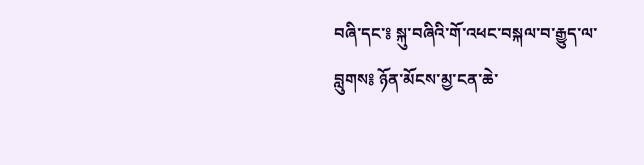བཞི་དང་༔ སྐུ་བཞིའི་གོ་འཕང་བསྐལ་བ་རྒྱུད་ལ་བླུགས༔ ཉོན་མོངས་མྱ་ངན་ཆེ་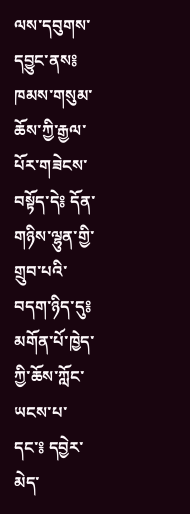ལས་དབུགས་དབྱུང་ནས༔ ཁམས་གསུམ་ཆོས་ཀྱི་རྒྱལ་པོར་གཟེངས་བསྟོད་དེ༔ དོན་གཉིས་ལྷུན་གྱི་གྲུབ་པའི་བདག་ཉིད་དུ༔ མགོན་པོ་ཁྱེད་ཀྱི་ཆོས་ཀློང་ཡངས་པ་དང་༔ དབྱེར་མེད་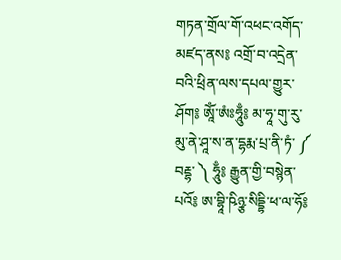གཏན་གྲོལ་གོ་འཕང་འགོད་མཛད་ནས༔ འགྲོ་བ་འདྲེན་བའི་ཕྲིན་ལས་དཔལ་གྱུར་ཤོག༔ ཨཱོཾ་ཨཾཿཧཱུྃ༔ མ་ཧཱ་གུ་རུ་མུ་ནེ་ཤཱ་ས་ན་དྷརྨ་པྲ་ནི་ཏཾ་ ༼ བརྡྷ་ ༽ ཧཱུྃ༔ རྒྱུན་གྱི་བསྙེན་པའོ༔ ཨ་བྷཱི་ཥིཉྩ་སིདྡྷི་ཕ་ལ་ཧོ༔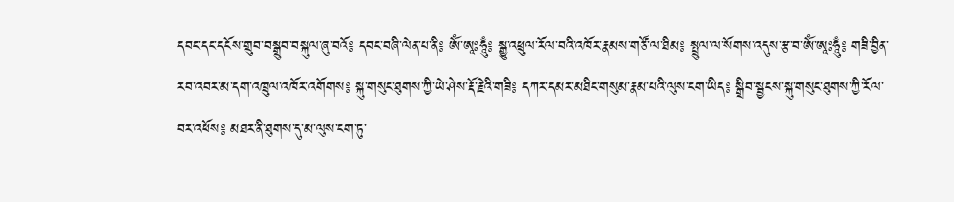དབང་དང་དངོས་གྲུབ་བསྒྲུབ་བསྐུལ་ཞུ་བའོ༔ དབང་བཞི་ལེན་པ་ནི༔ ཨོཾ་ཨཱཿཧཱུྃ༔ སྒྱུ་འཕྲུལ་རོལ་བའི་འཁོར་རྣམས་གཙོ་ལ་ཐིམ༔ སྤྲུལ་ལ་སོགས་འདུས་རྩ་བ་ཨོཾ་ཨཱཿཧཱུྃ༔ གཟི་བྱིན་རབ་འབར་མ་དག་འཁྲུལ་འཁོར་འགོགས༔ སྐུ་གསུང་ཐུགས་ཀྱི་ཡེ་ཤེས་རྡོ་རྗེའི་གཟི༔ དཀར་དམར་མཐིང་གསུམ་རྣམ་པའི་ལུས་ངག་ཡིད༔ སྒྲིབ་སྦྱངས་སྐུ་གསུང་ཐུགས་ཀྱི་རོལ་བར་འཕོས༔ མཐར་ནི་ཐུགས་དུ་མ་ལུས་ངག་ཏུ་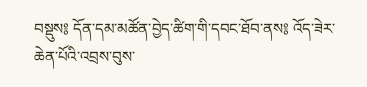བསྡུས༔ དོན་དམ་མཚོན་བྱེད་ཚིག་གི་དབང་ཐོབ་ནས༔ འོད་ཟེར་ཆེན་པོའི་འབྲས་བུས་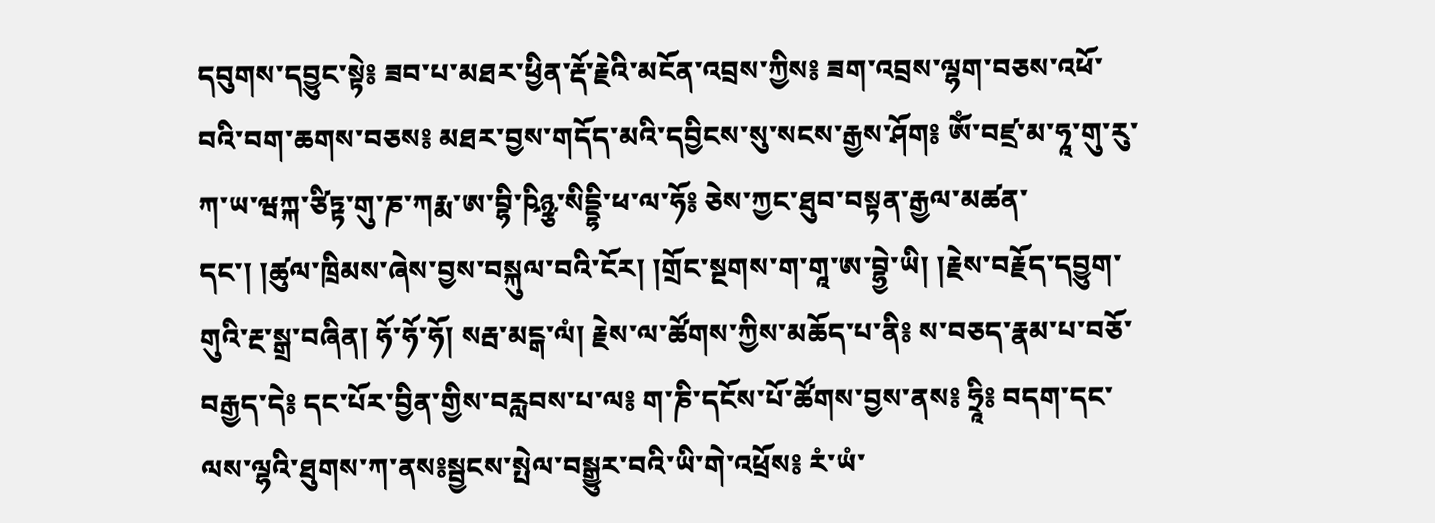དབུགས་དབྱུང་སྟེ༔ ཟབ་པ་མཐར་ཕྱིན་རྡོ་རྗེའི་མངོན་འབྲས་ཀྱིས༔ ཟག་འབྲས་ལྷག་བཅས་འཕོ་བའི་བག་ཆགས་བཅས༔ མཐར་བྱས་གདོད་མའི་དབྱིངས་སུ་སངས་རྒྱས་ཤོག༔ ཨོཾ་བཛྲ་མ་ཧཱ་གུ་རུ་ཀ་ཡ་ཝཀྐ་ཙིཏྟ་གུ་ཎ་ཀརྨ་ཨ་བྷི་ཥིཉྩ་སིདྡྷི་ཕ་ལ་ཧོ༔ ཅེས་ཀྱང་ཐུབ་བསྟན་རྒྱལ་མཚན་དང་། །ཚུལ་ཁྲིམས་ཞེས་བྱས་བསྐུལ་བའི་ངོར། །གྲོང་སྔགས་ག་གཱ་ཨ་བྷྱེ་ཡི། །རྗེས་བརྗོད་དབྱུག་གུའི་རྔ་སྒྲ་བཞིན། ཧོ་ཧོ་ཧོ། སརྦ་མངྒ་ལཾ། རྗེས་ལ་ཚོགས་ཀྱིས་མཆོད་པ་ནི༔ ས་བཅད་རྣམ་པ་བཅོ་བརྒྱད་དེ༔ དང་པོར་བྱིན་གྱིས་བརླབས་པ་ལ༔ ག་ཎི་དངོས་པོ་ཚོགས་བྱས་ནས༔ ཧྲཱི༔ བདག་དང་ལས་ལྷའི་ཐུགས་ཀ་ནས༔སྦྱངས་སྤེལ་བསྒྱུར་བའི་ཡི་གེ་འཕྲོས༔ རཾ་ཡཾ་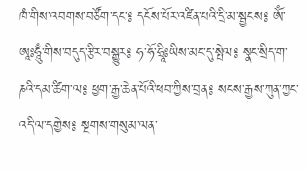ཁཾ་གིས་འབགས་བཙོག་དང་༔ དངོས་པོར་འཛིན་པའི་དྲི་མ་སྦྱངས༔ ཨོཾ་ཨཱཿཧཱུྃ་གིས་བདུད་རྩིར་བསྒྱུར༔ ཧ་ཧོ་ཧྲཱིཿཡིས་མང་དུ་སྤེལ༔ སྣང་སྲིད་ག་ཎའི་དམ་ཚིག་ལ༔ ཕྱག་རྒྱ་ཆེན་པོའི་ཕབ་ཀྱིས་བྲན༔ སངས་རྒྱས་ཀུན་ཀྱང་འདི་ལ་དགྱེས༔ སྔགས་གསུམ་ལན་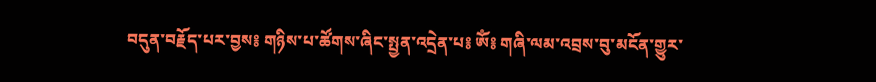བདུན་བརྗོད་པར་བྱས༔ གཉིས་པ་ཚོགས་ཞིང་སྤྱན་འདྲེན་པ༔ ཨོཾ༔ གཞི་ལམ་འབྲས་བུ་མངོན་གྱུར་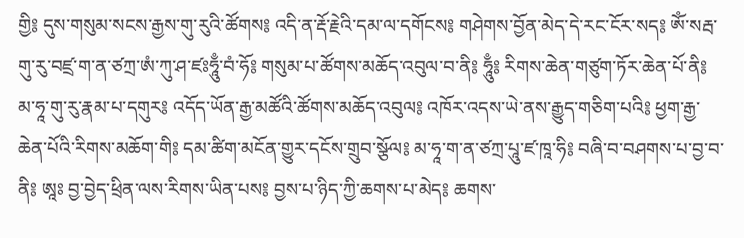གྱི༔ དུས་གསུམ་སངས་རྒྱས་གུ་རུའི་ཚོགས༔ འདི་ན་རྡོ་རྗེའི་དམ་ལ་དགོངས༔ གཤེགས་བྱོན་མེད་དེ་རང་ངོར་སད༔ ཨོཾ་སརྦ་གུ་རུ་བཛྲ་ག་ན་ཙཀྲ་ཨཾ་ཀུ་ཤ་ཛཿཧཱུྃ་བཾ་ཧོ༔ གསུམ་པ་ཚོགས་མཆོད་འབུལ་བ་ནི༔ ཧཱུྃ༔ རིགས་ཆེན་གཙུག་ཏོར་ཆེན་པོ་ནི༔ མ་ཧཱ་གུ་རུ་རྣམ་པ་དགུར༔ འདོད་ཡོན་རྒྱ་མཚོའི་ཚོགས་མཆོད་འབུལ༔ འཁོར་འདས་ཡེ་ནས་རྒྱུད་གཅིག་པའི༔ ཕྱག་རྒྱ་ཆེན་པོའི་རིགས་མཆོག་གི༔ དམ་ཚིག་མངོན་གྱུར་དངོས་གྲུབ་སྩོལ༔ མ་ཧཱ་ག་ན་ཙཀྲ་པཱུ་ཛ་ཁཱ་ཧི༔ བཞི་བ་བཤགས་པ་བྱ་བ་ནི༔ ཨཱཿ བྱ་བྱེད་ཕྲིན་ལས་རིགས་ཡིན་པས༔ བྱས་པ་ཉིད་ཀྱི་ཆགས་པ་མེད༔ ཆགས་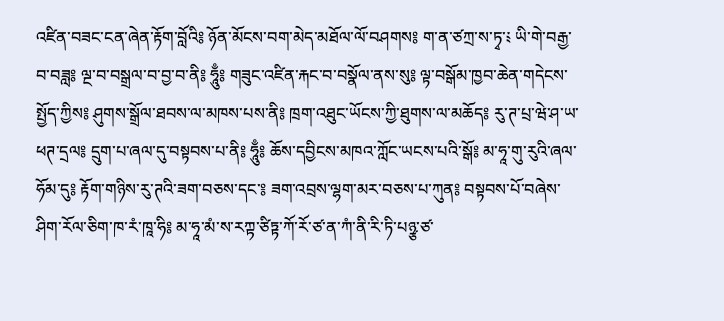འཛིན་བཟང་ངན་ཞེན་རྟོག་བློའི༔ ཉོན་མོངས་བག་མེད་མཐོལ་ལོ་བཤགས༔ ག་ན་ཙཀྲ་ས་ཏྭ་༴ ཡི་གེ་བརྒྱ་བ་བཟླ༔ ལྔ་བ་བསྒྲལ་བ་བྱ་བ་ནི༔ ཧཱུྃ༔ གཟུང་འཛིན་རྐང་བ་བསྣོལ་ནས་སུ༔ ལྟ་བསྒོམ་ཁྱབ་ཆེན་གདེངས་སྤྱོད་ཀྱིས༔ ཤུགས་སྒྲོལ་ཐབས་ལ་མཁས་པས་ནི༔ ཁྲག་འཐུང་ཡོངས་ཀྱི་ཐུགས་ལ་མཆོད༔ རུ་ཊ་པྲ་ཝེ་ཤ་ཡ་ཕཊ་དྲལ༔ དྲུག་པ་ཞལ་དུ་བསྟབས་པ་ནི༔ ཧཱུྃ༔ ཆོས་དབྱིངས་མཁའ་ཀློང་ཡངས་པའི་སྒོ༔ མ་ཧཱ་གུ་རུའི་ཞལ་ཧོམ་དུ༔ རྟོག་གཉིས་རུ་ཊའི་ཟག་བཅས་དང་༔ ཟག་འབྲས་ལྷག་མར་བཅས་པ་ཀུན༔ བསྟབས་པོ་བཞེས་ཤིག་རོལ་ཅིག་ཁ་རཾ་ཁཱ་ཧི༔ མ་ཧཱ་མཾ་ས་རཀྟ་ཙིཏྟ་ཀོ་རོ་ཙ་ན་ཀཾ་ནི་རི་ཏི་པཉྩ་ཙ་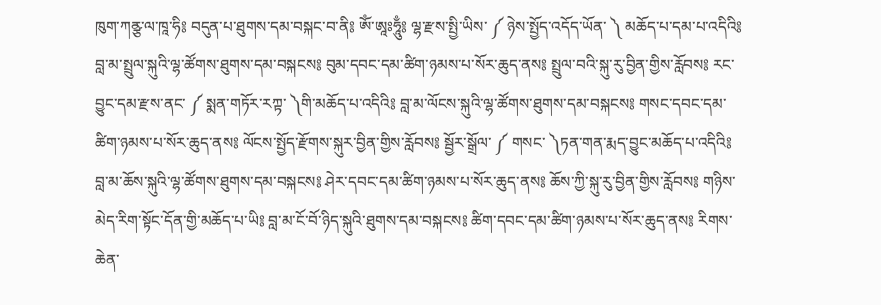ཁུག་ཀནྩ་ལ་ཁཱ་ཧི༔ བདུན་པ་ཐུགས་དམ་བསྐང་བ་ནི༔ ཨོཾ་ཨཱཿཧཱུྃ༔ ལྷ་རྫས་སྤྱི་ཡིས་ ༼ ཉེས་སྤྱོད་འདོད་ཡོན་ ༽ མཆོད་པ་དམ་པ་འདིའི༔ བླ་མ་སྤྲུལ་སྐུའི་ལྷ་ཚོགས་ཐུགས་དམ་བསྐངས༔ བུམ་དབང་དམ་ཚིག་ཉམས་པ་སོར་ཆུད་ནས༔ སྤྲུལ་བའི་སྐུ་རུ་བྱིན་གྱིས་རློབས༔ རང་བྱུང་དམ་རྫས་ནང་ ༼ སྨན་གཏོར་རཀྟ་ ༽གི་མཆོད་པ་འདིའི༔ བླ་མ་ལོངས་སྐུའི་ལྷ་ཚོགས་ཐུགས་དམ་བསྐངས༔ གསང་དབང་དམ་ཚིག་ཉམས་པ་སོར་ཆུད་ནས༔ ལོངས་སྤྱོད་རྫོགས་སྐུར་བྱིན་གྱིས་རློབས༔ སྦྱོར་སྒྲོལ་ ༼ གསང་ ༽ཏན་གན་རྨད་བྱུང་མཆོད་པ་འདིའི༔ བླ་མ་ཆོས་སྐུའི་ལྷ་ཚོགས་ཐུགས་དམ་བསྐངས༔ ཤེར་དབང་དམ་ཚིག་ཉམས་པ་སོར་ཆུད་ནས༔ ཆོས་ཀྱི་སྐུ་རུ་བྱིན་གྱིས་རློབས༔ གཉིས་མེད་རིག་སྟོང་དོན་གྱི་མཆོད་པ་ཡི༔ བླ་མ་ངོ་བོ་ཉིད་སྐུའི་ཐུགས་དམ་བསྐངས༔ ཚིག་དབང་དམ་ཚིག་ཉམས་པ་སོར་ཆུད་ནས༔ རིགས་ཆེན་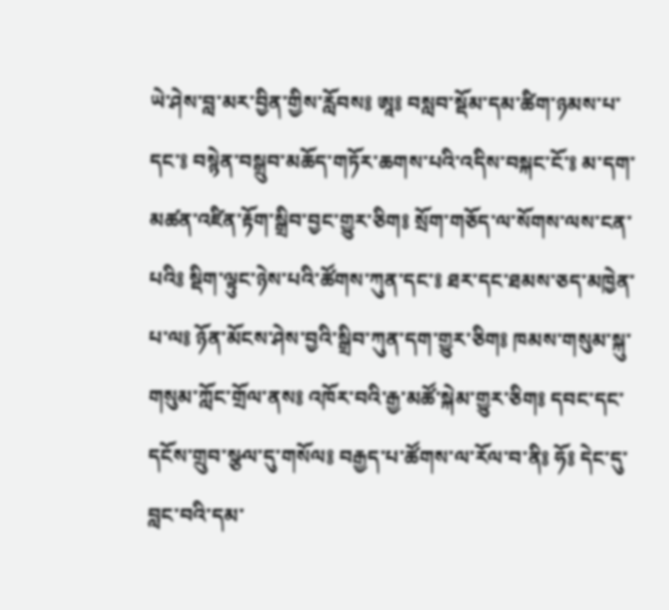ཡེ་ཤེས་བླ་མར་བྱིན་གྱིས་རློབས༔ ཨཱ༔ བསླབ་སྡོམ་དམ་ཚིག་ཉམས་པ་དང་༔ བསྙེན་བསྒྲུབ་མཆོད་གཏོར་ཆགས་པའི་འདིས་བསྐང་ངོ་༔ མ་དག་མཚན་འཛིན་རྟོག་སྒྲིབ་བྱང་གྱུར་ཅིག༔ སྲོག་གཅོད་ལ་སོགས་ལས་ངན་པའི༔ སྡིག་ལྟུང་ཉེས་པའི་ཚོགས་ཀུན་དང་༔ ཐར་དང་ཐམས་ཅད་མཁྱེན་པ་ལ༔ ཉོན་མོངས་ཤེས་བྱའི་སྒྲིབ་ཀུན་དག་གྱུར་ཅིག༔ ཁམས་གསུམ་སྐུ་གསུམ་ཀློང་གྲོལ་ནས༔ འཁོར་བའི་རྒྱ་མཚོ་སྐེམ་གྱུར་ཅིག༔ དབང་དང་དངོས་གྲུབ་སྩལ་དུ་གསོལ༔ བརྒྱད་པ་ཚོགས་ལ་རོལ་བ་ནི༔ ཧོ༔ དེང་དུ་བླང་བའི་དམ་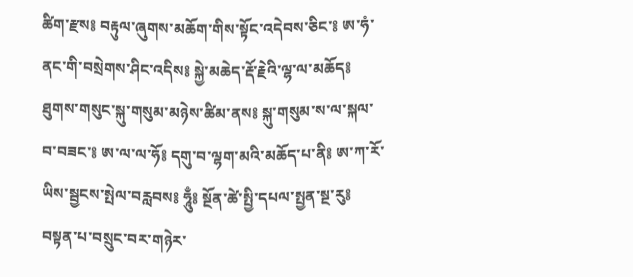ཚིག་རྫས༔ བརྟུལ་ཞུགས་མཆོག་གིས་སྟོང་འདེབས་ཅིང་༔ ཨ་ཧཾ་ནང་གི་བསྲེགས་ཤིང་འདིས༔ སྐྱེ་མཆེད་རྡོ་རྗེའི་ལྷ་ལ་མཆོད༔ ཐུགས་གསུང་སྐུ་གསུམ་མཉེས་ཚིམ་ནས༔ སྐུ་གསུམ་ས་ལ་སྐལ་བ་བཟང་༔ ཨ་ལ་ལ་ཧོ༔ དགུ་བ་ལྷག་མའི་མཆོད་པ་ནི༔ ཨ་ཀ་རོ་ཡིས་སྦྱངས་སྤེལ་བརླབས༔ ཧཱུྃ༔ སྔོན་ཚེ་སྤྱི་དཔལ་སྤྱན་སྔ་རུ༔ བསྟན་པ་བསྲུང་བར་གཉེར་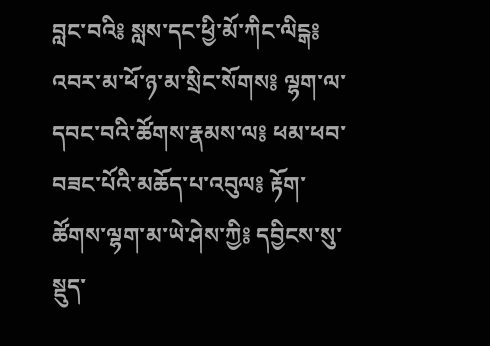བླང་བའི༔ སླས་དང་ཕྱི་མོ་ཀིང་ལིངྒ༔ འབར་མ་ཕོ་ཉ་མ་སྲིང་སོགས༔ ལྷག་ལ་དབང་བའི་ཚོགས་རྣམས་ལ༔ ཕམ་ཕབ་བཟང་པོའི་མཆོད་པ་འབུལ༔ རྟོག་ཚོགས་ལྷག་མ་ཡེ་ཤེས་ཀྱི༔ དབྱིངས་སུ་སྡུད་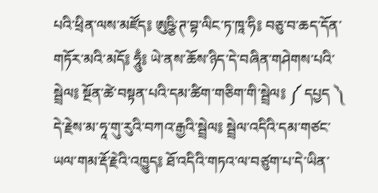པའི་ཕྲིན་ལས་མཛོད༔ ཨུཥྩི་ཊ་བྷ་ལིང་ཏ་ཁཱ་ཧི༔ བཅུ་བ་ཆད་དོན་གཏོར་མའི་མདོ༔ ཧཱུྃ༔ ཡེ་ནས་ཆོས་ཉིད་དེ་བཞིན་གཤེགས་པའི་སྦྲེལ༔ སྔོན་ཚེ་བསྟན་པའི་དམ་ཚིག་གཅིག་གི་སྦྲེལ༔ ༼ དཔྱད ༽ དེ་རྗེས་མ་ཧཱ་གུ་རུའི་བཀའ་རྒྱའི་སྦྲེལ༔ སྦྲེལ་འདིའི་དམ་གཙང་ཡལ་གམ་རྡོ་རྗེའི་འཁྱུད༔ ཐོ་འདིའི་གཏའ་ལ་བཙུག་པ་དེ་ཡིན་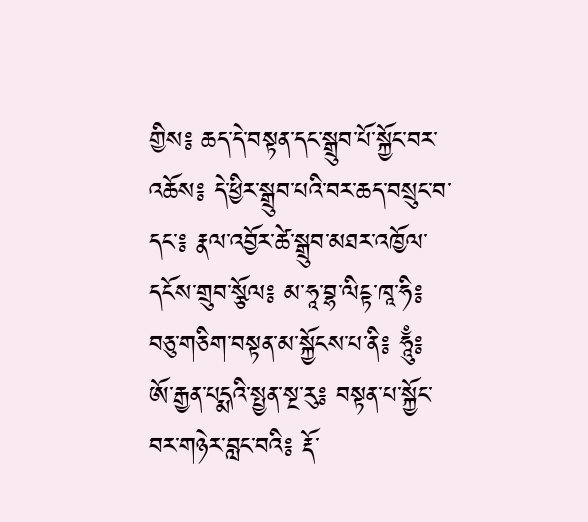གྱིས༔ ཆད་དེ་བསྟན་དང་སྒྲུབ་པོ་སྐྱོང་བར་འཆོས༔ དེ་ཕྱིར་སྒྲུབ་པའི་བར་ཆད་བསྲུང་བ་དང་༔ རྣལ་འབྱོར་ཚེ་སྒྲུབ་མཐར་འཁྱོལ་དངོས་གྲུབ་སྩོལ༔ མ་ཧཱ་བྷ་ལིངྟ་ཁཱ་ཧི༔ བཅུ་གཅིག་བསྟན་མ་སྐྱོངས་པ་ནི༔ ཧཱུྃ༔ ཨོ་རྒྱན་པདྨའི་སྤྱན་སྔ་རུ༔ བསྟན་པ་སྐྱོང་བར་གཉེར་བླང་བའི༔ རྡོ་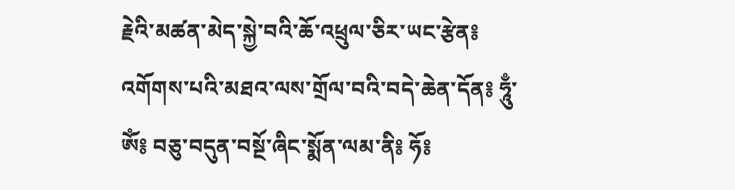རྗེའི་མཚན་མེད་སྐྱེ་བའི་ཆོ་འཕྲུལ་ཅིར་ཡང་རྩེན༔ འགོགས་པའི་མཐའ་ལས་གྲོལ་བའི་བདེ་ཆེན་དོན༔ ཧཱུྃ་ཨོཾ༔ བཅུ་བདུན་བསྔོ་ཞིང་སྨོན་ལམ་ནི༔ ཧོ༔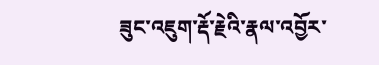ཟུང་འཇུག་རྡོ་རྗེའི་རྣལ་འབྱོར་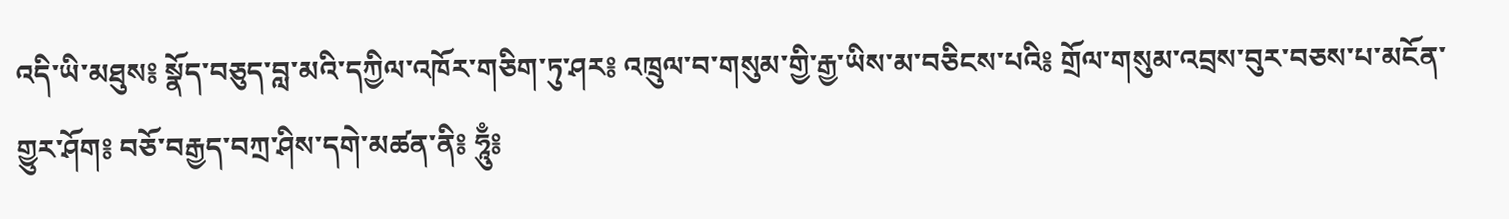འདི་ཡི་མཐུས༔ སྣོད་བཅུད་བླ་མའི་དཀྱིལ་འཁོར་གཅིག་ཏུ་ཤར༔ འཁྲུལ་བ་གསུམ་གྱི་རྒྱ་ཡིས་མ་བཅིངས་པའི༔ གྲོལ་གསུམ་འབྲས་བུར་བཅས་པ་མངོན་གྱུར་ཤོག༔ བཅོ་བརྒྱད་བཀྲ་ཤིས་དགེ་མཚན་ནི༔ ཧཱུྃ༔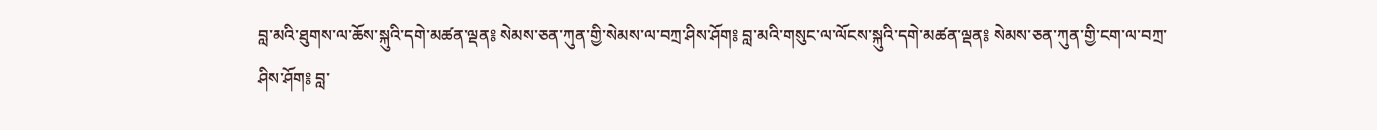བླ་མའི་ཐུགས་ལ་ཆོས་སྐུའི་དགེ་མཚན་ལྡན༔ སེམས་ཅན་ཀུན་གྱི་སེམས་ལ་བཀྲ་ཤིས་ཤོག༔ བླ་མའི་གསུང་ལ་ལོངས་སྐུའི་དགེ་མཚན་ལྡན༔ སེམས་ཅན་ཀུན་གྱི་ངག་ལ་བཀྲ་ཤིས་ཤོག༔ བླ་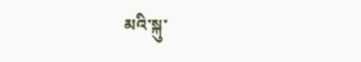མའི་སྐུ་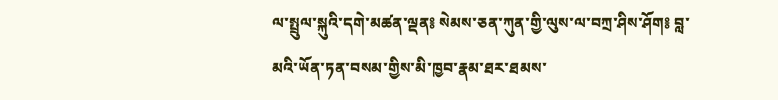ལ་སྤྲུལ་སྐུའི་དགེ་མཚན་ལྡན༔ སེམས་ཅན་ཀུན་གྱི་ལུས་ལ་བཀྲ་ཤིས་ཤོག༔ བླ་མའི་ཡོན་ཏན་བསམ་གྱིས་མི་ཁྱབ་རྣམ་ཐར་ཐམས་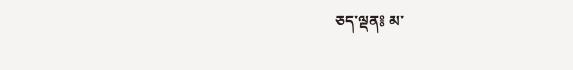ཅད་ལྡན༔ མ་